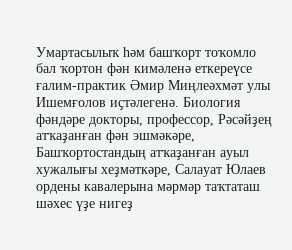Умартасылыҡ һәм башҡорт тоҡомло бал ҡортон фән кимәленә еткереүсе ғалим-практик Әмир Миңлеәхмәт улы Ишемғолов иҫтәлегенә. Биология фәндәре докторы, профессор, Рәсәйҙең атҡаҙанған фән эшмәкәре, Башҡортостандың атҡаҙанған ауыл хужалығы хеҙмәткәре, Салауат Юлаев ордены кавалерына мәрмәр таҡтаташ шәхес үҙе нигеҙ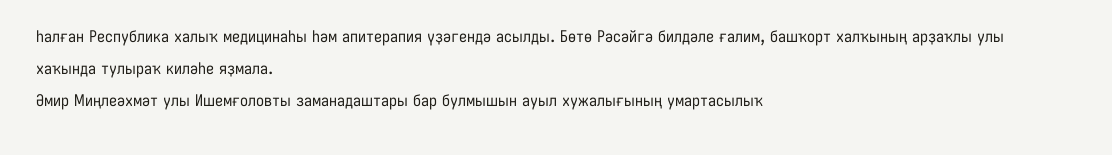һалған Республика халыҡ медицинаһы һәм апитерапия үҙәгендә асылды. Бөтө Рәсәйгә билдәле ғалим, башҡорт халҡының арҙаҡлы улы хаҡында тулыраҡ киләһе яҙмала.
Әмир Миңлеәхмәт улы Ишемғоловты заманадаштары бар булмышын ауыл хужалығының умартасылыҡ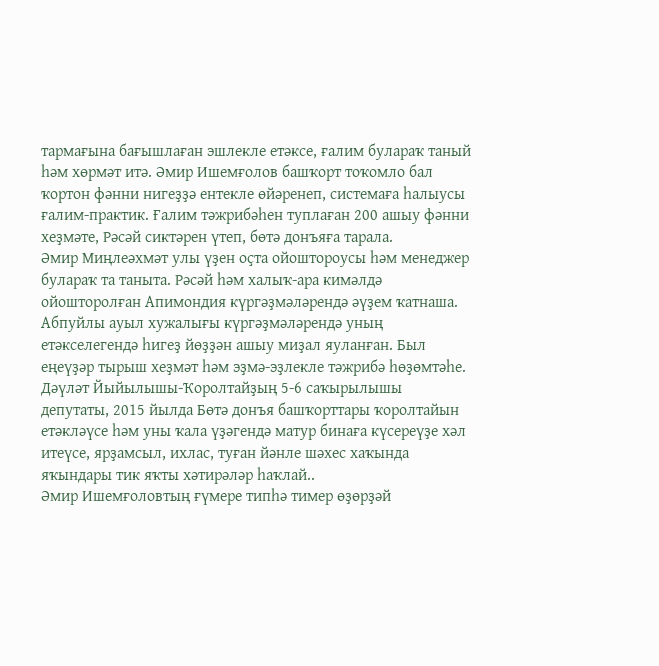тармағына бағышлаған эшлекле етәксе, ғалим булараҡ таный һәм хөрмәт итә. Әмир Ишемғолов башҡорт тоҡомло бал ҡортон фәнни нигеҙҙә ентекле өйәренеп, системаға һалыусы ғалим-практик. Ғалим тәжрибәһен туплаған 200 ашыу фәнни хеҙмәте, Рәсәй сиктәрен үтеп, бөтә донъяға тарала.
Әмир Миңлеәхмәт улы үҙен оҫта ойоштороусы һәм менеджер булараҡ та таныта. Рәсәй һәм халыҡ-ара кимәлдә ойошторолған Апимондия күргәҙмәләрендә әүҙем ҡатнаша. Абпуйлы ауыл хужалығы күргәҙмәләрендә уның етәкселегендә һигеҙ йөҙҙән ашыу миҙал яуланған. Был еңеүҙәр тырыш хеҙмәт һәм эҙмә-эҙлекле тәжрибә һөҙөмтәһе.
Дәүләт Йыйылышы-Ҡоролтайҙың 5-6 саҡырылышы депутаты, 2015 йылда Бөтә донъя башҡорттары ҡоролтайын етәкләүсе һәм уны ҡала үҙәгендә матур бинаға күсереүҙе хәл итеүсе, ярҙамсыл, ихлас, туған йәнле шәхес хаҡында яҡындары тик яҡты хәтирәләр һаҡлай..
Әмир Ишемғоловтың ғүмере типһә тимер өҙөрҙәй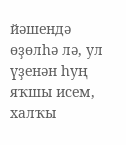йәшендә өҙөлһә лә, ул үҙенән һуң яҡшы исем, халҡы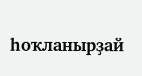һоҡланырҙай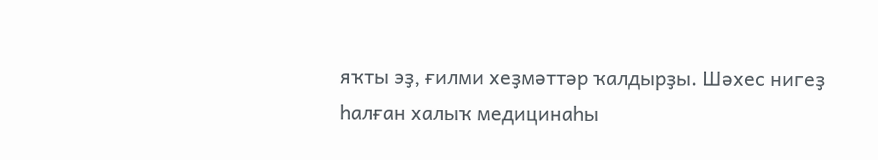яҡты эҙ, ғилми хеҙмәттәр ҡалдырҙы. Шәхес нигеҙ һалған халыҡ медицинаһы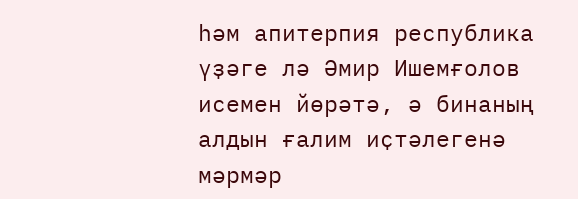һәм апитерпия республика үҙәге лә Әмир Ишемғолов исемен йөрәтә, ә бинаның алдын ғалим иҫтәлегенә мәрмәр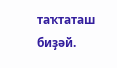таҡтаташ биҙәй.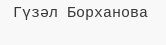Гүзәл Борханова